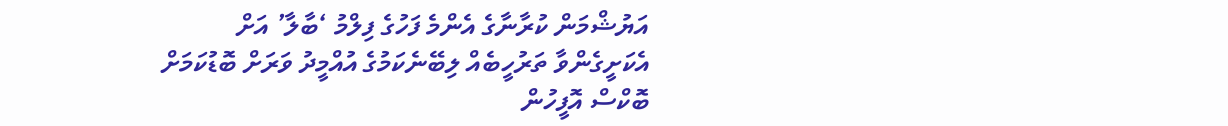އަޔުޝްމަން ކުރާނާގެ އެންމެ ފަހުގެ ފިލްމު ‘ބާލާ’ އަށް އެކަށީގެންވާ ތަރުހީބެއް ލިބޭނެކަމުގެ އުއްމީދު ވަރަށް ބޮޑުކަމަށް ބޮކްސް އޮފީހުން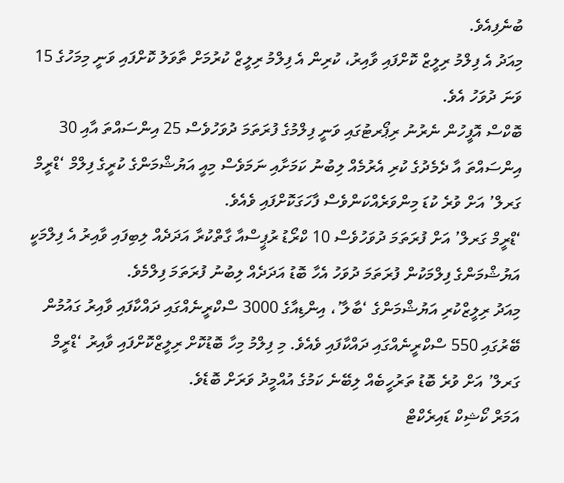ބުނެފިއެވެ.
މިއަދު އެ ފިލްމު ރިލީޒް ކޮށްފައި ވާއިރު، ކުރިން އެ ފިލްމު ރިލީޒް ކުރުމަށް ތާވަލު ކޮށްފައި ވަނީ މިމަހުގެ 15 ވަނަ ދުވަހު އެވެ.
ބޮކްސް އޮފީހުން ނެރުނު ރިޕޯރޓުގައި ވަނީ ފިލްމުގެ ފުރަތަމަ ދުވަހުވެސް 25 އިންސައްތަ އާއި 30 އިންސައްތަ އާ ދެމެދުގެ ކުރި އެރުމެއް ލިބުނު ކަމަށާއި ނަމަވެސް މިއީ އަޔުޝްމަންގެ ކުރީގެ ފިލްމް ‘ޑްރީމް ގަރލް’ އަށް ވުރެ ކުޑަ މިންވަރެއްކަންވެސް ފާހަގަކޮށްފައި ވެއެވެ.
‘ޑްރީމް ގަރލް’ އަށް ފުރަތަމަ ދުވަހުވެސް 10 ކްރޯޑު ރުޕީސްއާ ގާތްކުރާ އަދަދެއް ލިބިފައި ވާއިރު އެ ފިލްމަކީ އަޔުޝްމަންގެ ފިލްމަކުން ފުރަތަމަ ދުވަހު އެހާ ބޮޑު އަދަދެއް ލިބުނު ފުރަތަމަ ފިލްމެވެ.
މިއަދު ރިލީޒްކުރި އަޔުޝްމަންގެ ‘ބާލާ’، އިންޑިއާގެ 3000 ސްކްރީނެއްގައި ދައްކާފައި ވާއިރު ގައުމުން ބޭރުގައި 550 ސްކްރީނެއްގައި ދައްކާފައި ވެއެވެ. މި ފިލްމު މިހާ ބޮޑުކޮށް ރިލީޒްކޮށްފައި ވާއިރު ‘ޑްރީމް ގަރލް’ އަށް ވުރެ ބޮޑު ތަރުހީބެއް ލިބޭނެ ކަމުގެ އުއްމީދު ވަރަށް ބޮޑެވެ.
އަމަރް ކޯޝިކް ޑައިރެކްޓް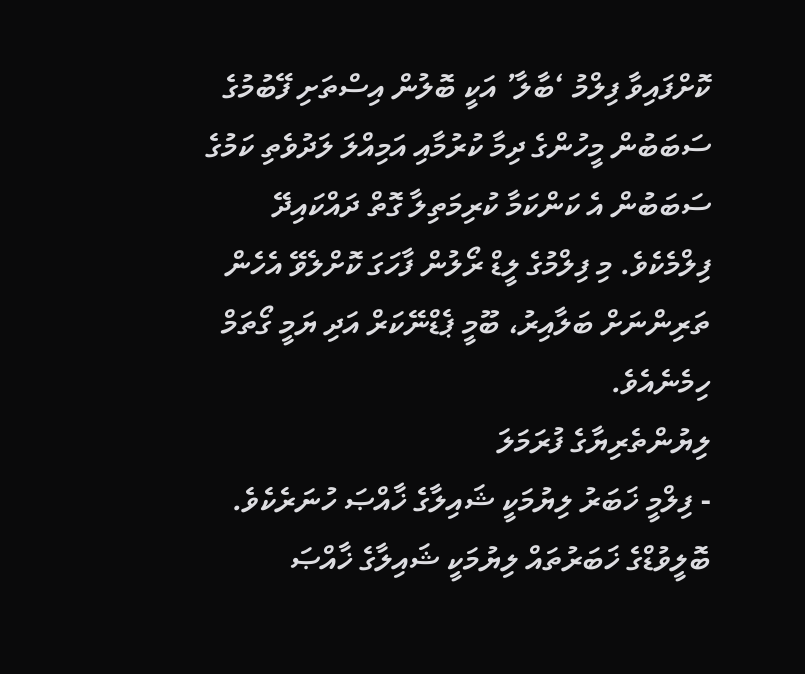ކޮށްފައިވާ ފިލްމު ‘ބާލާ’ އަކީ ބޮލުން އިސްތަށި ފޭބުމުގެ ސަބަބުން މީހުންގެ ދިމާ ކުރުމާއި އަމިއްލަ ލަދުވެތި ކަމުގެ ސަބަބުން އެ ކަންކަމާ ކުރިމަތިލާ ގޮތް ދައްކައިދޭ ފިލްމެކެވެ. މި ފިލްމުގެ ލީޑް ރޯލުން ފާހަގަ ކޮށްލެވޭ އެހެން ތަރިންނަށް ބަލާއިރު، ބޫމީ ޕެޑްނޭކަރް އަދި ޔަމީ ގޯތަމް ހިމެނެއެވެ.
ލިޔުންތެރިޔާގެ ފުރަމަލަ
- ފިލްމީ ޚަބަރު ލިޔުމަކީ ޝައިލާގެ ޚާއްޞަ ހުނަރެކެވެ. ބޮލީވުޑްގެ ޚަބަރުތައް ލިޔުމަކީ ޝައިލާގެ ޚާއްޞަ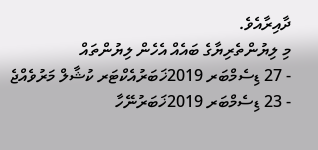ދާއިރާއެވެ.
މި ލިޔުންތެރިޔާގެ ބައެއް އެހެން ލިޔުންތައް
- 27 ޑިސެމްބަރ 2019ޚަބަރުއެކްޓަރ ކުޝާލް މަރުވެއްޖެ
- 23 ޑިސެމްބަރ 2019ޚަބަރުނޭހާ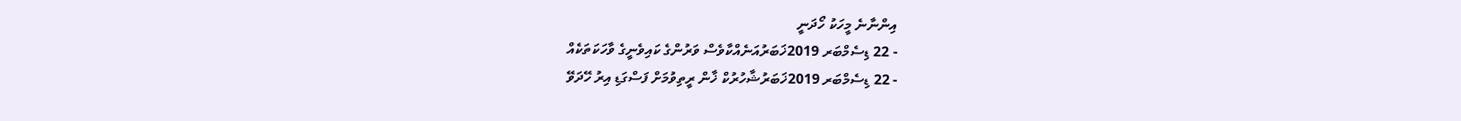އިންނާނެ މީހަކު ހޯދަނީ
- 22 ޑިސެމްބަރ 2019ޚަބަރުއަނެއްކާވެސް ވަރުންގެ ކައިވެނީގެ ވާހަކަތަކެއް
- 22 ޑިސެމްބަރ 2019ޚަބަރުޝާހުރުކް ޚާން ރީތިވުމަށް ފަސްގަޑި އިރު ހޭދަވޭ